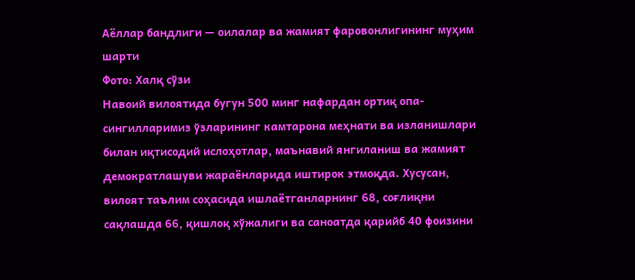Аёллар бандлиги — оилалар ва жамият фаровонлигининг муҳим шарти
Фото: Халқ сўзи
Навоий вилоятида бугун 500 минг нафардан ортиқ опа-сингилларимиз ўзларининг камтарона меҳнати ва изланишлари билан иқтисодий ислоҳотлар, маънавий янгиланиш ва жамият демократлашуви жараёнларида иштирок этмоқда. Хусусан, вилоят таълим соҳасида ишлаётганларнинг 68, соғлиқни сақлашда 66, қишлоқ хўжалиги ва саноатда қарийб 40 фоизини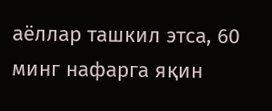аёллар ташкил этса, 60 минг нафарга яқин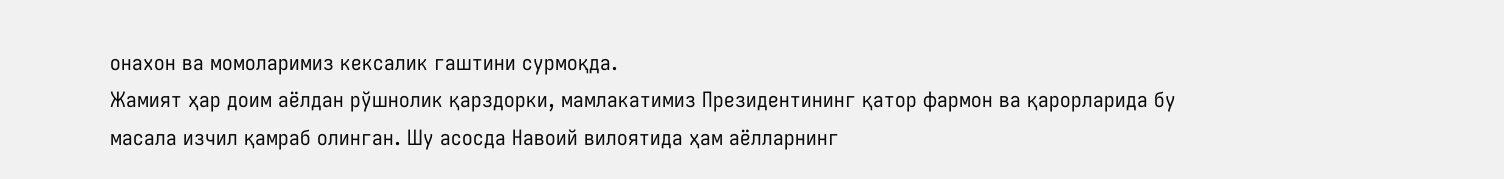онахон ва момоларимиз кексалик гаштини сурмоқда.
Жамият ҳар доим аёлдан рўшнолик қарздорки, мамлакатимиз Президентининг қатор фармон ва қарорларида бу масала изчил қамраб олинган. Шу асосда Навоий вилоятида ҳам аёлларнинг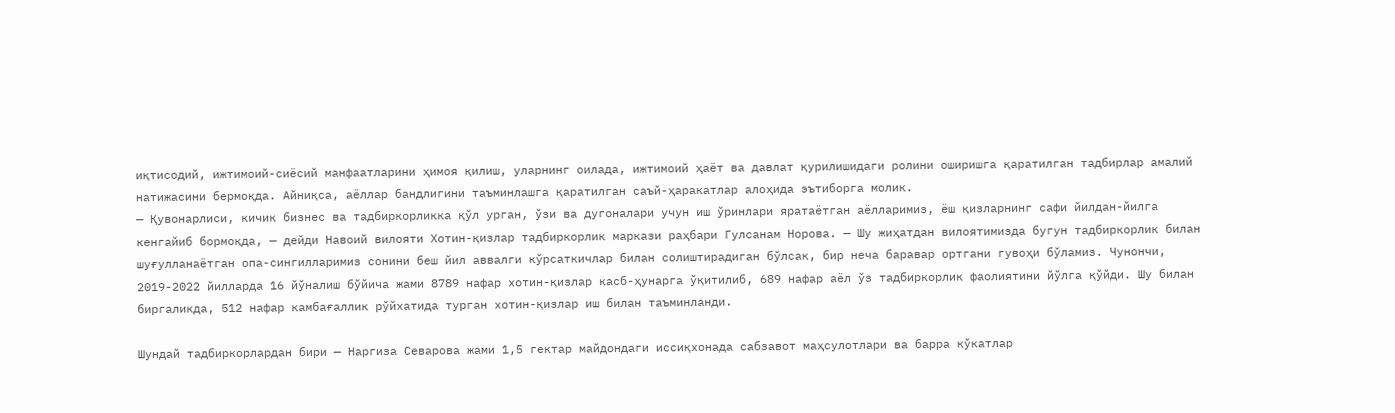иқтисодий, ижтимоий-сиёсий манфаатларини ҳимоя қилиш, уларнинг оилада, ижтимоий ҳаёт ва давлат қурилишидаги ролини оширишга қаратилган тадбирлар амалий натижасини бермоқда. Айниқса, аёллар бандлигини таъминлашга қаратилган саъй-ҳаракатлар алоҳида эътиборга молик.
— Қувонарлиси, кичик бизнес ва тадбиркорликка қўл урган, ўзи ва дугоналари учун иш ўринлари яратаётган аёлларимиз, ёш қизларнинг сафи йилдан-йилга кенгайиб бормоқда, — дейди Навоий вилояти Хотин-қизлар тадбиркорлик маркази раҳбари Гулсанам Норова. — Шу жиҳатдан вилоятимизда бугун тадбиркорлик билан шуғулланаётган опа-сингилларимиз сонини беш йил аввалги кўрсаткичлар билан солиштирадиган бўлсак, бир неча баравар ортгани гувоҳи бўламиз. Чунончи, 2019-2022 йилларда 16 йўналиш бўйича жами 8789 нафар хотин-қизлар касб-ҳунарга ўқитилиб, 689 нафар аёл ўз тадбиркорлик фаолиятини йўлга қўйди. Шу билан биргаликда, 512 нафар камбағаллик рўйхатида турган хотин-қизлар иш билан таъминланди.

Шундай тадбиркорлардан бири — Наргиза Севарова жами 1,5 гектар майдондаги иссиқхонада сабзавот маҳсулотлари ва барра кўкатлар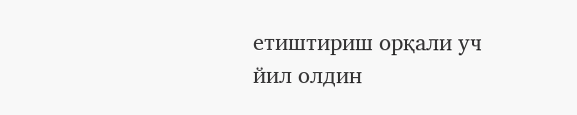етиштириш орқали уч йил олдин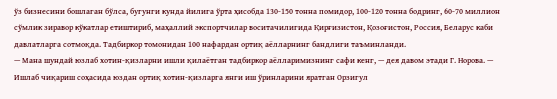ўз бизнесини бошлаган бўлса, бугунги кунда йилига ўрта ҳисобда 130-150 тонна помидор, 100-120 тонна бодринг, 60-70 миллион сўмлик зиравор кўкатлар етиштириб, маҳаллий экспортчилар воситачилигида Қирғизистон, Қозоғистон, Россия, Беларус каби давлатларга сотмоқда. Тадбиркор томонидан 100 нафардан ортиқ аёлларнинг бандлиги таъминланди.
— Мана шундай юзлаб хотин-қизларни ишли қилаётган тадбиркор аёлларимизнинг сафи кенг, — дея давом этади Г. Норова. — Ишлаб чиқариш соҳасида юздан ортиқ хотин-қизларга янги иш ўринларини яратган Орзигул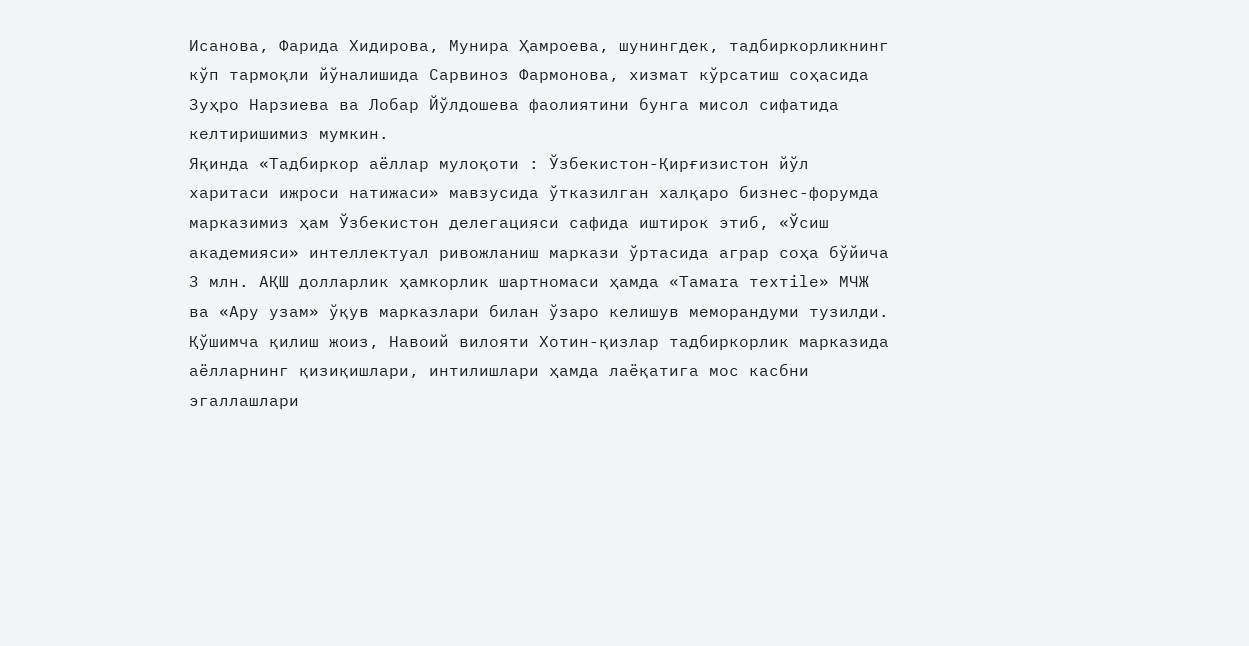Исанова, Фарида Хидирова, Мунира Ҳамроева, шунингдек, тадбиркорликнинг кўп тармоқли йўналишида Сарвиноз Фармонова, хизмат кўрсатиш соҳасида Зуҳро Нарзиева ва Лобар Йўлдошева фаолиятини бунга мисол сифатида келтиришимиз мумкин.
Яқинда «Тадбиркор аёллар мулоқоти : Ўзбекистон-Қирғизистон йўл харитаси ижроси натижаси» мавзусида ўтказилган халқаро бизнес-форумда марказимиз ҳам Ўзбекистон делегацияси сафида иштирок этиб, «Ўсиш академияси» интеллектуал ривожланиш маркази ўртасида аграр соҳа бўйича 3 млн. АҚШ долларлик ҳамкорлик шартномаси ҳамда «Тамаrа техтilе» МЧЖ ва «Ару узам» ўқув марказлари билан ўзаро келишув меморандуми тузилди.
Қўшимча қилиш жоиз, Навоий вилояти Хотин-қизлар тадбиркорлик марказида аёлларнинг қизиқишлари, интилишлари ҳамда лаёқатига мос касбни эгаллашлари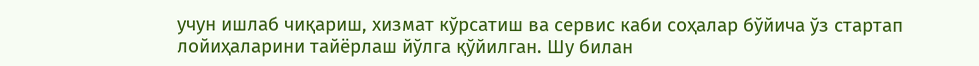учун ишлаб чиқариш, хизмат кўрсатиш ва сервис каби соҳалар бўйича ўз стартап лойиҳаларини тайёрлаш йўлга қўйилган. Шу билан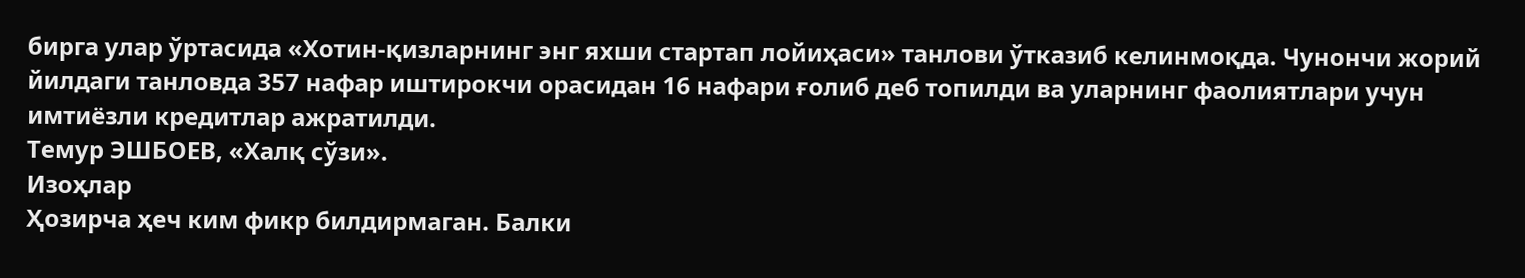бирга улар ўртасида «Хотин-қизларнинг энг яхши стартап лойиҳаси» танлови ўтказиб келинмоқда. Чунончи жорий йилдаги танловда 357 нафар иштирокчи орасидан 16 нафари ғолиб деб топилди ва уларнинг фаолиятлари учун имтиёзли кредитлар ажратилди.
Темур ЭШБОЕВ, «Халқ сўзи».
Изоҳлар
Ҳозирча ҳеч ким фикр билдирмаган. Балки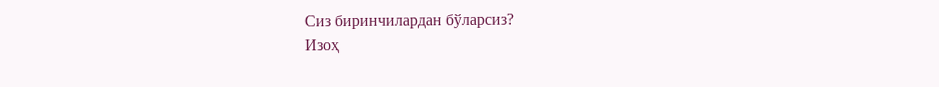Сиз биринчилардан бўларсиз?
Изоҳ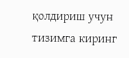қолдириш учун тизимга киринг